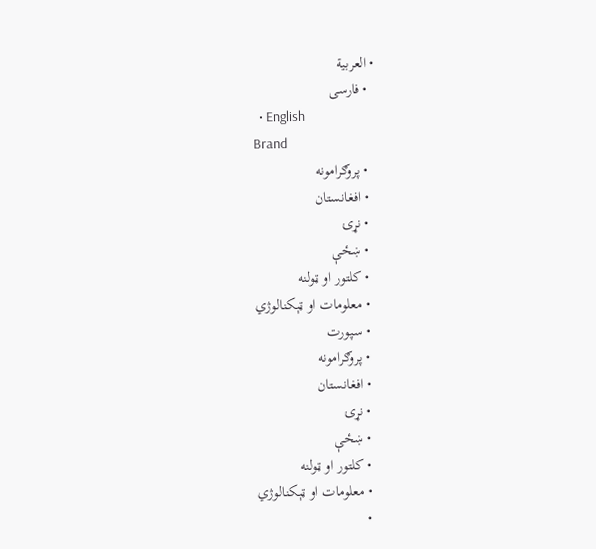• العربية
  • فارسی
  • English
Brand
  • پروګرامونه
  • افغانستان
  • نړۍ
  • ښځې
  • کلتور او ټولنه
  • معلومات او ټېکنالوژي
  • سپورت
  • پروګرامونه
  • افغانستان
  • نړۍ
  • ښځې
  • کلتور او ټولنه
  • معلومات او ټېکنالوژي
  •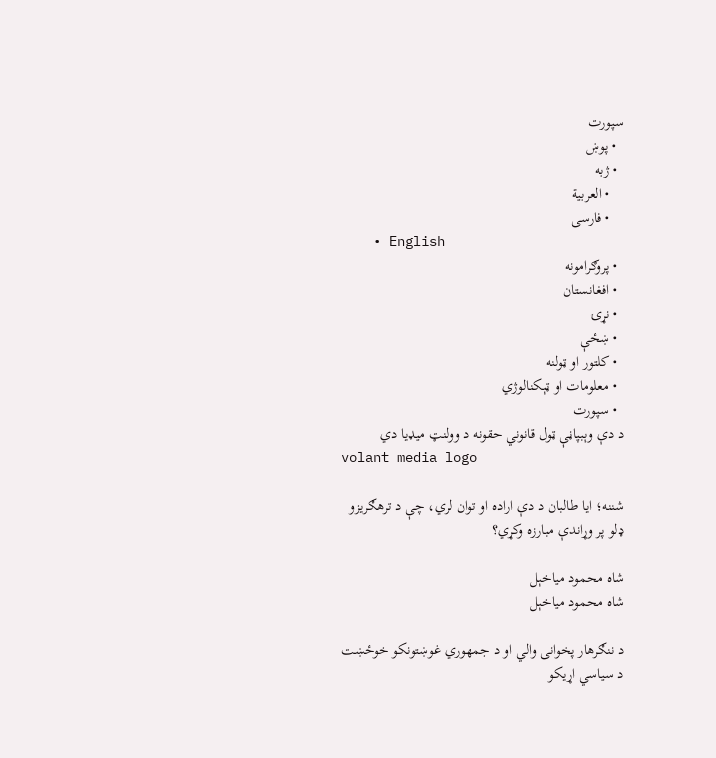سپورت
  • پوښ
  • ژبه
    • العربية
    • فارسی
    • English
  • پروګرامونه
  • افغانستان
  • نړۍ
  • ښځې
  • کلتور او ټولنه
  • معلومات او ټېکنالوژي
  • سپورت
د دې وېبپاڼې ټول قانوني حقونه د وولنټ میډیا دي
volant media logo

شننه؛ ایا طالبان د دې اراده او توان لري، چې د ترهګریزو ډلو پر وړاندې مبارزه وکړي؟

شاه محمود میاخېل
شاه محمود میاخېل

د ننګرهار پخوانی والي او د جمهوري غوښتونکو خوځښت د سیاسي اړیکو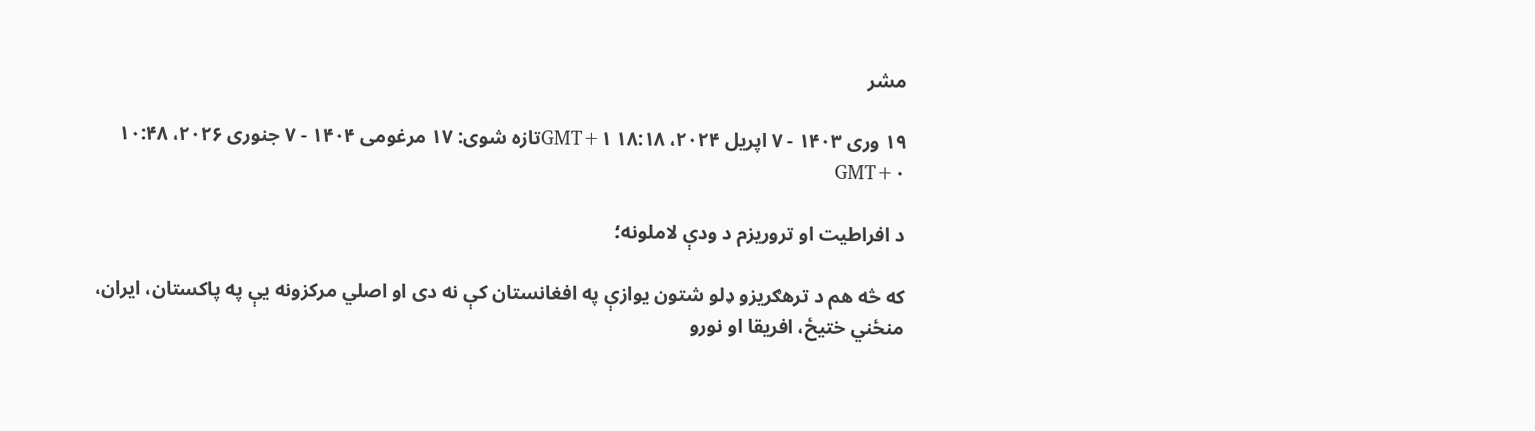مشر

۱۹ وری ۱۴۰۳ - ۷ اپریل ۲۰۲۴، ۱۸:۱۸ GMT+۱تازه شوی: ۱۷ مرغومی ۱۴۰۴ - ۷ جنوری ۲۰۲۶، ۱۰:۴۸ GMT+۰

د افراطیت او تروریزم د ودې لاملونه؛

که څه هم د ترهګریزو ډلو شتون یوازې په افغانستان کې نه دی او اصلي مرکزونه یې په پاکستان، ایران، منځني ختیځ، افریقا او نورو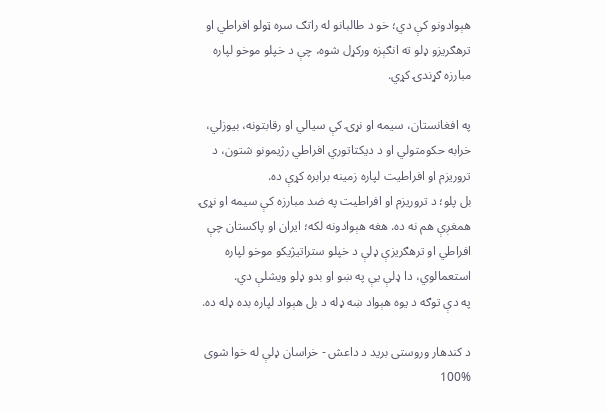هېوادونو کې دي؛ خو د طالبانو له راتګ سره ټولو افراطي او ترهګریزو ډلو ته انګېزه ورکړل شوه، چې د خپلو موخو لپاره مبارزه ګړندۍ کړي.

په افغانستان، سیمه او نړۍ کې سیالي او رقابتونه، بیوزلي، خرابه حکومتولي او د دیکتاتوري افراطي رژیمونو شتون، د تروریزم او افراطیت لپاره زمینه برابره کړې ده.
بل پلو؛ د تروریزم او افراطیت په ضد مبارزه کې سیمه او نړۍ همغږې هم نه ده. هغه هېوادونه لکه؛ ایران او پاکستان چې افراطي او ترهګریزې ډلې د خپلو ستراتیژیکو موخو لپاره استعمالوي، دا ډلې یې په ښو او بدو ډلو ویشلې دي.
په دې توګه د یوه هېواد ښه ډله د بل هېواد لپاره بده ډله ده.

د کندهار وروستی برید د داعش - خراسان ډلې له خوا شوی
100%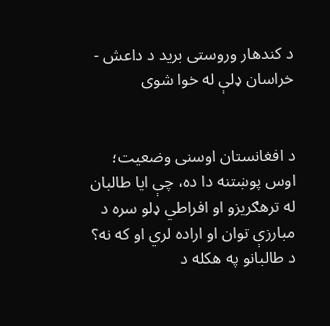د کندهار وروستی برید د داعش - خراسان ډلې له خوا شوی


د افغانستان اوسنی وضعیت؛
اوس پوښتنه دا ده، چې ایا طالبان له ترهګریزو او افراطي ډلو سره د مبارزې توان او اراده لري او که نه؟
د طالبانو په هکله د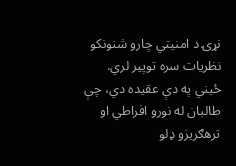نړۍ د امنیتي چارو شنونکو نظریات سره توپیر لري.
ځیني په دې عقیده دي، چې طالبان له نورو افراطي او ترهګریزو ډلو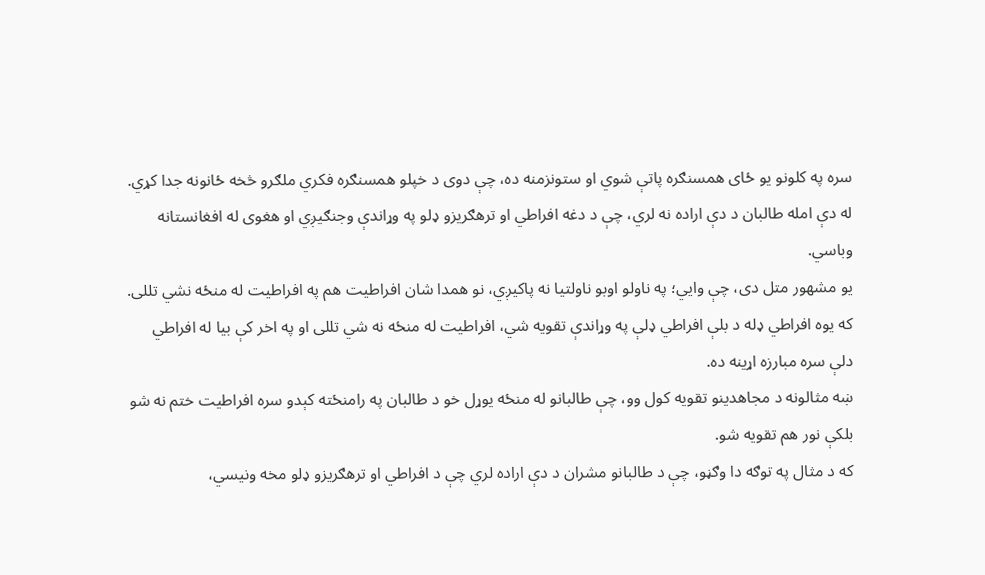سره په کلونو یو ځای همسنګره پاتې شوي او ستونزمنه ده، چې دوی د خپلو همسنګره فکري ملګرو څخه ځانونه جدا کړي.
له دې امله طالبان د دې اراده نه لري، چې د دغه افراطي او ترهګریزو ډلو په وړاندې وجنګیږي او هغوی له افغانستانه وباسي.
یو مشهور متل دی، چې وایي؛ په ناولو اوبو ناولتیا نه پاکیږي، نو همدا شان افراطیت هم په افراطیت له منځه نشي تللی.
که یوه افراطي ډله د بلې افراطي ډلې په وړاندې تقویه شي، افراطیت له منځه نه شي تللی او په اخر کې بیا له افراطي دلې سره مبارزه اړینه ده.
ښه مثالونه د مجاهدینو تقویه کول وو، چې طالبانو له منځه یوړل خو د طالبان په رامنځته کېدو سره افراطیت ختم نه شو بلکې نور هم تقویه شو.
که د مثال په توګه دا وګڼو، چې د طالبانو مشران د دې اراده لري چې د افراطي او ترهګریزو ډلو مخه ونیسي،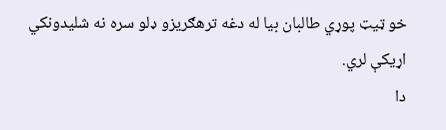خو ټيټ پوړي طالبان بیا له دغه ترهګریزو ډلو سره نه شلیدونکي اړیکې لري.
دا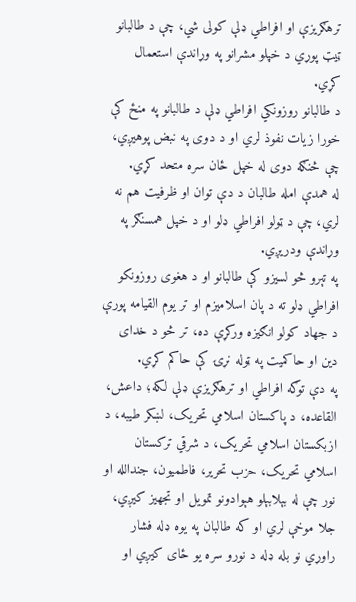ترهګریزې او افراطي ډلې کولی شي، چې د طالبانو ټيټ پوړي د خپلو مشرانو په وړاندې استعمال کړي.
د طالبانو روزونکي افراطي ډلې د طالبانو په منځ کې خورا زیات نفوذ لري‌ او د دوی په نبض پوهیږي، چې څنګه دوی له خپل ځان سره متحد کړي.
له همدې امله طالبان د دې توان او ظرفیت هم نه لري، چې د ټولو افراطي ډلو او د خپل همسنګر په وړاندې ودریږي.
په تېرو څو لسیزو کې طالبانو او د هغوی روزونکو افراطي ډلو ته د پان اسلامیزم او تر یوم القیامه پورې د جهاد کولو انګیزه ورکړې ده، تر څو د خدای دین او حاکمیت په ټوله نړۍ کې حاکم کړي.
په دې توګه افراطي او ترهګریزې ډلې لکه؛ داعش، القاعده، د پاکستان اسلامي‌ تحریک، لښکر طیبه، د ازبکستان اسلامي تحریک، د شرقي ترکستان اسلامي‌ تحریک، حزب تحریر، فاطمیون،‌ جندالله او نور چې له بېلابېلو هېوادونو تمویل او تجهیز کیږي، جلا موخې لري او که طالبان په یوه ډله فشار راوړي نو بله ډله د نورو سره یو ځای کیږي او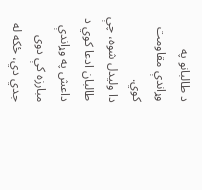د طالبانو په وړاندې مقاومت کوي.
دا ولیدل شوه، چې طالبان ادعا کوي د داعش په وړاندې مبارزه کې دوی جدي دي، ځکه له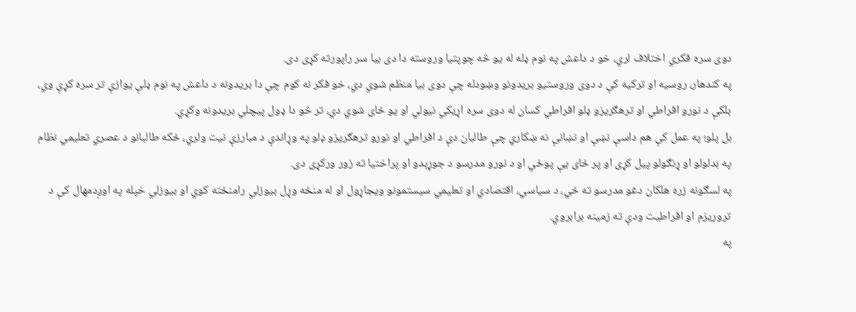دوی سره فکري اختلاف لري، خو د داعش په نوم ډله له یو څه چوپتیا وروسته دا دی بیا سر راپورته کړی دی.
په کندهار، روسیه او ترکیه کې د دوی وروستيو بریدونو وښودله چې دوی بیا منظم شوي دي، خو فکر نه کوم چې دا بریدونه د داعش په نوم ډلې یوازې تر سره کړې وي، بلکې د نورو افراطي او ترهګریزو ډلو افراطي کسان له دوی سره اړیکي نیولي او یو ځای شوي دي، تر څو دا ډول پیچلي بریدونه وکړي.
بل پلو؛ په عمل کې هم داسې نښې او نښانې نه ښکاري چې طالبان دې د افراطي او نورو ترهګریزو ډلو په وړاندې د مبارزې نیت ولري، ځکه طالبانو د عصري تعلیمي نظام په بدلولو او ړنګولو پيل کړی او پر ځای یې پوځي او د نورو مدرسو د جوړېدو او پراختیا ته زور ورکړی دی.
په لسګونه زره هلکان دغو مدرسو ته ځي، د سیاسي، اقتصادي او تعلیمي سیستمونو ویجاړول او له منځه وړل بیوزلي رامنځته کوي او بیوزلي خپله په اوږدمهال کې د تروریزم او افراطیت ودې ته زمینه برابروي.
په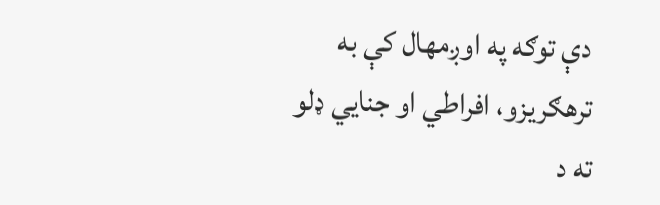دې توګه په اوږمهال کې به ترهګریزو، افراطي او جنایي ډلو ته د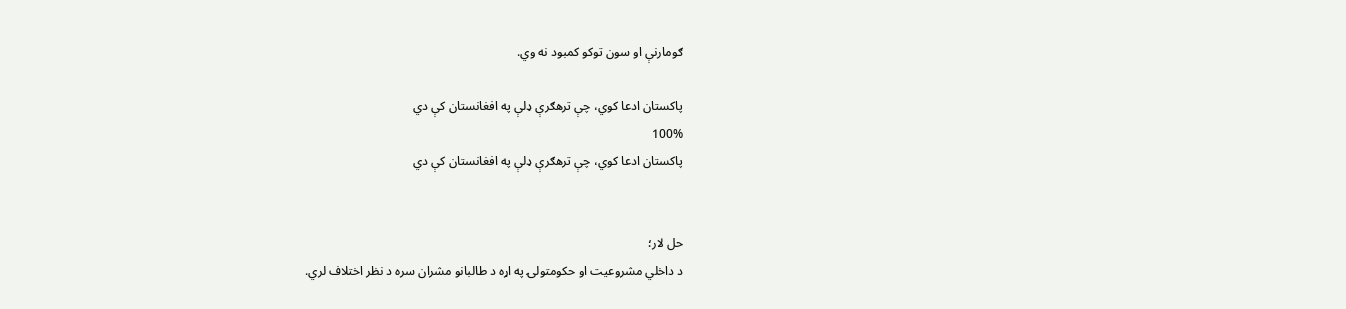ګومارنې او سون توکو کمبود نه وي.

پاکستان ادعا کوي، چې ترهګرې ډلې په افغانستان کې دي
100%
پاکستان ادعا کوي، چې ترهګرې ډلې په افغانستان کې دي


حل لار؛
د داخلي مشروعیت او حکومتولۍ په اړه د طالبانو مشران سره د نظر اختلاف لري.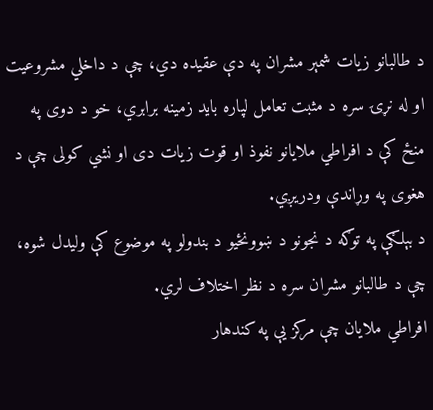د طالبانو زیات شمېر مشران په دې عقیده دي، چې د داخلي مشروعیت او له نړۍ سره د مثبت تعامل لپاره باید زمینه برابري، خو د دوی په منځ کې د افراطي ملایانو نفوذ او قوت زیات دی او نشي کولی چې د هغوی په وړاندې ودریږي.
د بېلګې په توګه د نجونو د ښوونځیو د بندولو په موضوع کې ولیدل شوه، چې د طالبانو مشران سره د نظر اختلاف لري.
افراطي ملایان چې مرکز یې په کندهار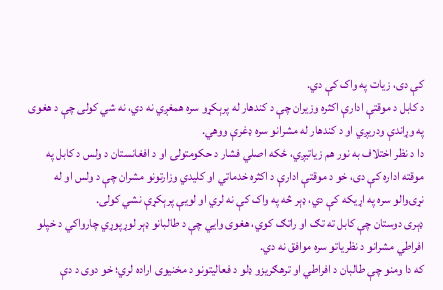کې دی، زیات په واک کې دي.
د کابل د موقتې ادارې اکثره وزیران چې د کندهار له پرېکړو سره همغږي نه دي، نه شي کولی چې د هغوی‌ په وړاندې ودریږي او د کندهار له مشرانو سره ډغرې ووهي.
دا د نظر اختلاف به نور هم زیاتیږي، ځکه اصلي فشار د حکومتولۍ او د افغانستان د ولس د کابل په موقته اداره کې دی، خو د موقتې ادارې د اکثره خدماتي او کلیدي وزارتونو مشران چې د ولس او له نړۍوالو سره په اړیکه کې دي، ډېر څه په واک کې نه لري او لویې پرېکړې نشي کولی.
ډېری دوستان چې کابل ته تګ او راتګ کوي، هغوی وایي چې د طالبانو ډېر لوړپوړي چارواکي د خپلو افراطي مشرانو د نظریاتو سره موافق نه دي.
که دا ومنو چې طالبان د افراطي او ترهګریزو ډلو د فعالیتونو د مخنیوی اراده لري؛ خو دوی د دې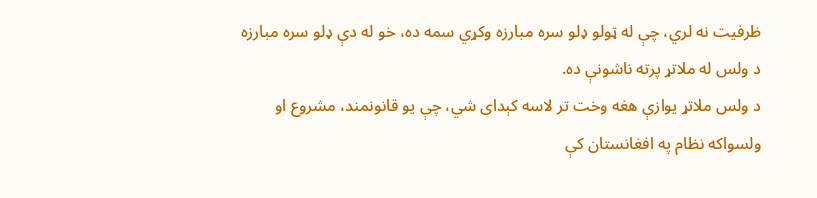ظرفیت نه لري، چې له ټولو ډلو سره مبارزه وکړي سمه ده، خو له دې ډلو سره مبارزه د ولس له ملاتړ پرته ناشونې ده.
د ولس ملاتړ یوازې هغه وخت تر لاسه کېدای شي، چې یو قانونمند،‌ مشروع او ولسواکه نظام په افغانستان کې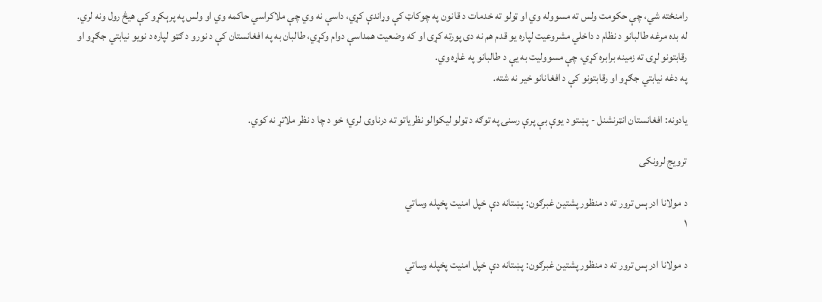رامنځته شي، چې حکومت ولس ته مسووله وي او ټولو ته خدمات د قانون په چوکاټ کې وړاندې کړي، داسې نه وي چې ملاکراسي‌ حاکمه وي او ولس په پرېکړو کې هیڅ رول ونه لري.
له بده مرغه طالبانو د نظام د داخلي مشروعیت لپاره یو قدم هم نه دی پورته کړی او که وضعیت همداسې دوام وکړي، طالبان به په افغانستان کې د نورو د ګټو لپاره د نویو نیابتي جګړو او رقابتونو لړۍ ته زمینه برابره کړي، چې مسوولیت به یې د طالبانو په غاړه وي.
په دغه نیابتي جګړو او رقابتونو کې د افغانانو خیر نه شته.

یادونه: افغانستان انټرنشنل - پښتو د یوې بې پرې رسنۍ په توګه د ټولو لیکوالو نظریاتو ته درناوی لري؛ خو د چا د نظر ملاتړ نه کوي.

ترویج لرونکی

د مولانا ادرېس ترور ته د منظور پشتین غبرګون: پښتانه دې خپل امنیت پخپله وساتي
۱

د مولانا ادرېس ترور ته د منظور پشتین غبرګون: پښتانه دې خپل امنیت پخپله وساتي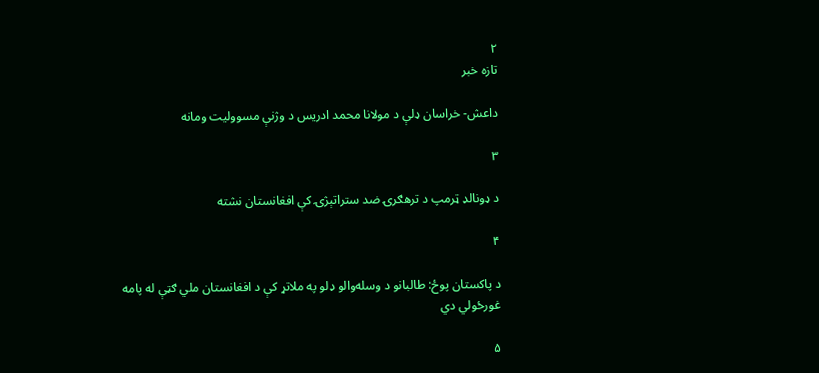۲
تازه خبر

داعش- خراسان ډلې د مولانا محمد ادریس د وژنې مسوولیت ومانه

۳

د ډونالډ ټرمپ د ترهګرۍ ضد ستراتېژۍ کې افغانستان نشته

۴

د پاکستان پوځ: طالبانو د وسله‌والو ډلو په ملاتړ کې د افغانستان ملي ګټې له پامه غورځولي دي

۵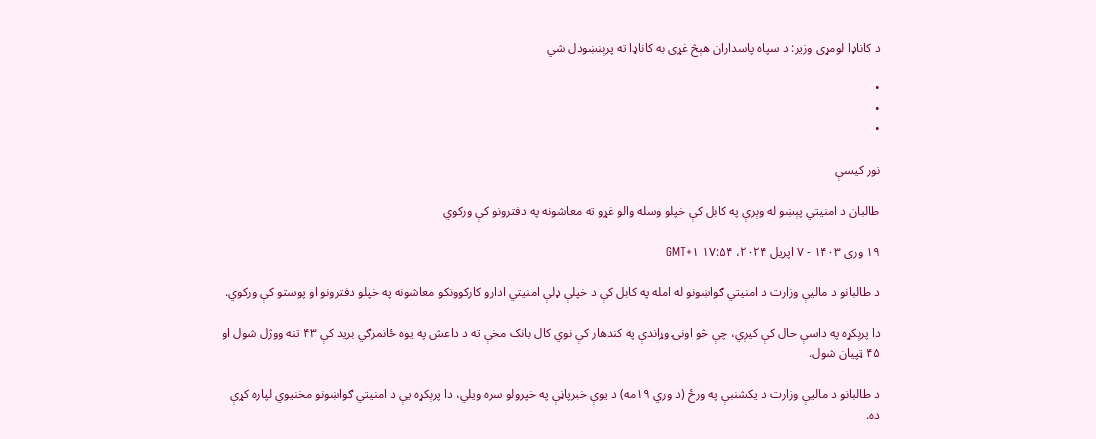د کاناډا لومړی وزیر: د سپاه پاسداران هېڅ غړی به کاناډا ته پرېنښودل شي

•
•
•

نور کیسې

طالبان د امنیتي پېښو له وېرې په کابل کې خپلو وسله والو غړو ته معاشونه په دفترونو کې ورکوي

۱۹ وری ۱۴۰۳ - ۷ اپریل ۲۰۲۴، ۱۷:۵۴ GMT+۱

د طالبانو د مالیې وزارت د امنیتي ګواښونو له امله په کابل کې د خپلې ډلې امنیتي ادارو کارکوونکو معاشونه په خپلو دفترونو او پوستو کې ورکوي.

دا پرېکړه په داسې حال کې کیږي، چې څو اونۍ وړاندې په کندهار کې نوي کال بانک مخې ته د داعش په یوه ځانمرګي برید کې ۴۳ تنه ووژل شول او ۴۵ ټپیان شول.

د طالبانو د مالیې وزارت د یکشنبې په ورځ (د وري ۱۹مه) د یوې خبرپاڼې په خپرولو سره ویلي، دا پرېکړه یې د امنیتي ګواښونو مخنیوي لپاره کړې ده.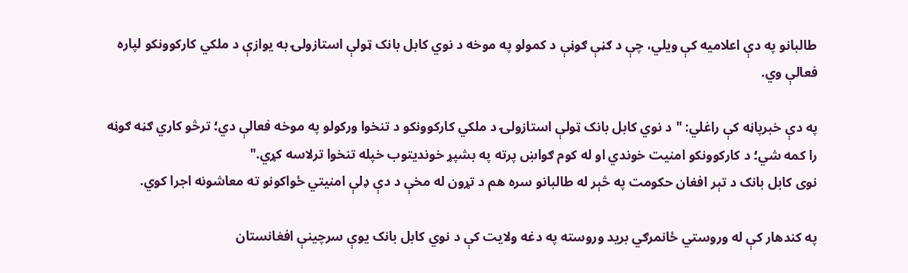طالبانو په دې اعلامیه کې ویلي، چې د ګڼې ګوڼې د کمولو په موخه د نوي کابل بانک ټولې استازولۍ به یوازې د ملکي کارکوونکو لپاره فعالې وي.

په دې خبرپاڼه کې راغلي: "د نوي کابل بانک ټولې استازولۍ د ملکي کارکوونکو د تنخوا ورکولو په موخه فعالې دي؛ ترڅو کاري ګڼه ګوڼه را کمه شي؛ د کارکوونکو امنیت خوندي او له کوم ګواښ پرته په بشپړ خوندیتوب خپله تنخوا ترلاسه کړي."
نوی کابل بانک د تېر افغان حکومت په څېر له طالبانو سره هم د تړون له مخې د دې ډلې امنیتي ځواکونو ته معاشونه اجرا کوي.

په کندهار کې له وروستي ځانمرګي برید وروسته په دغه ولایت کې د نوي کابل بانک یوې سرچینې افغانستان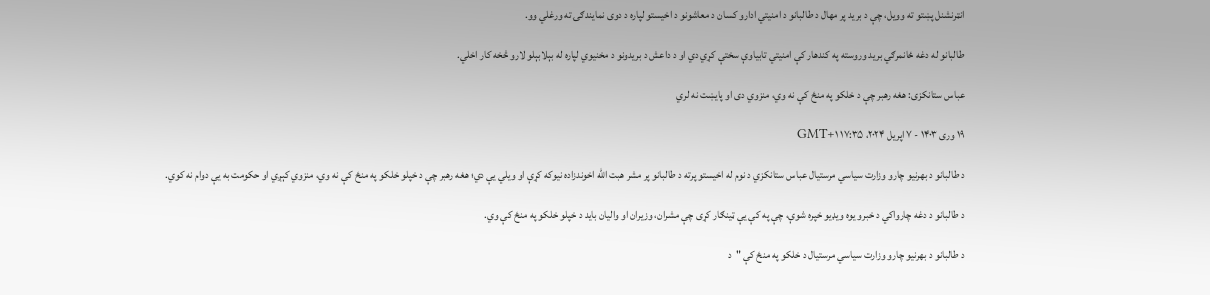انټرنشنل پښتو ته وویل، چې د برید پر مهال د طالبانو د امنیتي ادارو کسان د معاشونو د اخیستو لپاره د دوی نمایندګۍ ته ورغلي وو.

طالبانو له دغه ځانمرګي برید وروسته په کندهار کې امنیتي تابیاوې سختې کړي دي او د داعش د بریدونو د مخنیوي لپاره له بېلابېلو لارو څخه کار اخلي.

عباس ستانکزی: هغه رهبر چې د خلکو په منځ کې نه وي، منزوي دی او پایښت نه لري

۱۹ وری ۱۴۰۳ - ۷ اپریل ۲۰۲۴، ۱۷:۳۵ GMT+۱

د طالبانو د بهرنیو چارو وزارت سیاسي مرستیال عباس ستانکزي د نوم له اخیستو پرته د طالبانو پر مشر هبت الله اخوندزاده نیوکه کړې او ویلي یې دي؛ هغه رهبر چې د خپلو خلکو په منځ کې نه وي، منزوي کېږي او حکومت به یې دوام نه کوي.

د طالبانو د دغه چارواکي د خبرو یوه ویډیو خپره شوې، چې په کې یې ټینګار کړی چې مشران، وزیران او واليان باید د خپلو خلکو په منځ کې وي.

د طالبانو د بهرنیو چارو وزارت سیاسي مرستیال د خلکو په منځ کې "د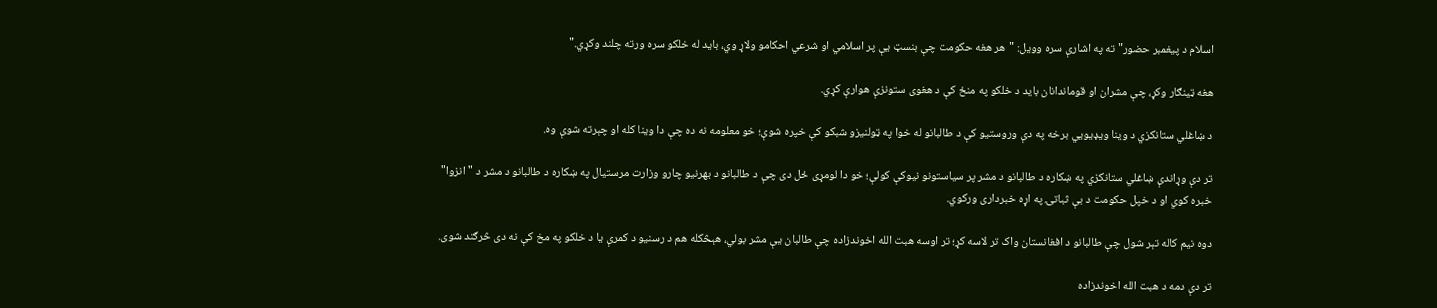اسلام د پیغمبر حضور" ته په اشارې سره وویل: "هر هغه حکومت چې بنسټ یې پر اسلامي او شرعي احکامو ولاړ وي، باید له خلکو سره ورته چلند وکړي."

هغه ټینګار وکړ، چې مشران او قوماندانان باید د خلکو په منځ کې د هغوی ستونزې هوارې کړي.

د ښاغلي ستانکزي د وینا ویډیويي برخه په دې وروستیو کې د طالبانو له خوا په ټولنیزو شبکو کې خپره شوې؛ خو معلومه نه ده چې دا وینا کله او چېرته شوې وه.

تر دې وړاندې ښاغلي ستانکزي په ښکاره د طالبانو د مشر پر سیاستونو نیوکې کولې؛ خو دا لومړی ځل دی چې د طالبانو د بهرنیو چارو وزارت مرستیال په ښکاره د طالبانو د مشر د "انزوا" خبره کوي او د خپل حکومت د بې ثباتۍ په اړه خبرداری ورکوي.

دوه نیم کاله تېر شول چې طالبانو د افغانستان واک تر لاسه کړ؛ تر اوسه هبت الله اخوندزاده چې طالبان یې مشر بولي، هېڅکله هم د رسنیو د کمرې یا د خلکو په مخ کې نه دی څرګند شوی.

تر دې دمه د هبت الله اخوندزاده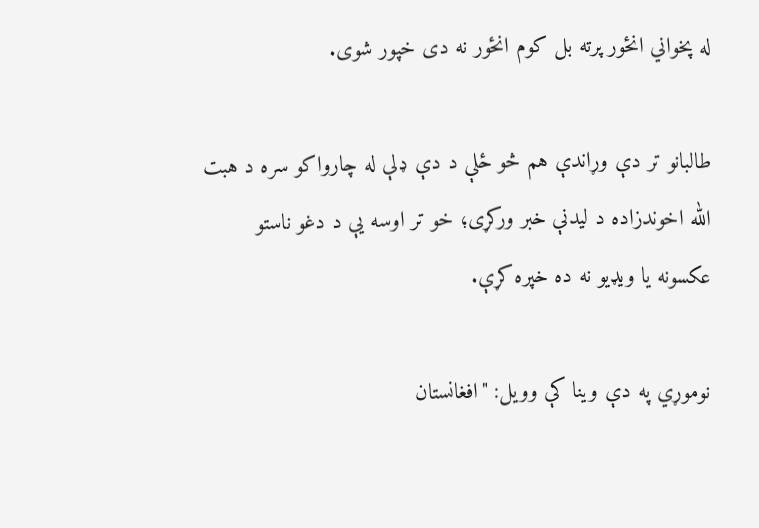له پخواني انځور پرته بل کوم انځور نه دی خپور شوی.

طالبانو تر دې وړاندې هم څو ځلې د دې ډلې له چارواکو سره د هبت الله اخوندزاده د لیدنې خبر ورکړی؛ خو تر اوسه یې د دغو ناستو عکسونه یا ویډیو نه ده خپره کړې.

نوموړي په دې وينا کې وويل: "افغانستان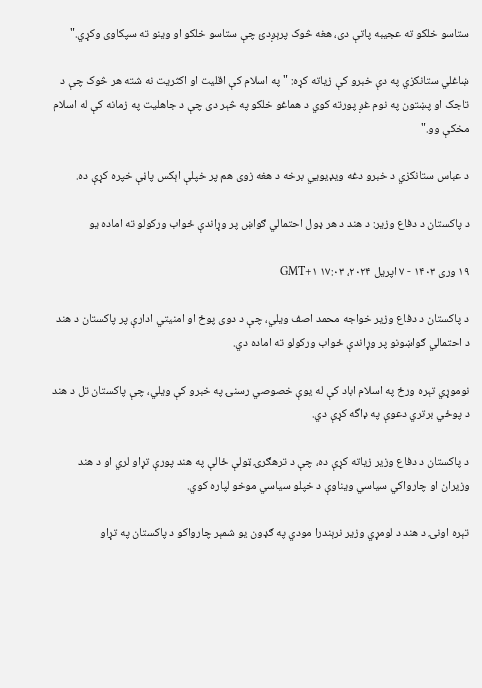ستاسو خلکو ته عجيبه پاتې دى، هغه څوک پرېږدئ چې ستاسو خلکو او وينو ته سپکاوى وکړي."

ښاغلي ستانکزي په دې خبرو کې زیاته کړه: "په اسلام کې اقلیت او اکثریت نه شته هر څوک چې د تاجک او پښتون په نوم غږ پورته کوي د هماغو خلکو په څېر دی چې د جاهليت په زمانه کې له اسلام مخکې وو."

د عباس ستانکزي د خبرو دغه ویډیويي برخه د هغه زوی هم پر خپلې اېکس پاڼې خپره کړې ده.

د پاکستان د دفاع وزیر: د هند د هر ډول احتمالي ګواښ پر وړاندې ځواب ورکولو ته اماده يو

۱۹ وری ۱۴۰۳ - ۷ اپریل ۲۰۲۴، ۱۷:۰۳ GMT+۱

د پاکستان د دفاع وزیر خواجه محمد اصف ویلي، چې د دوی پوځ او امنیتي ادارې پر پاکستان د هند د احتمالي ګواښونو پر وړاندې ځواب ورکولو ته اماده دي.

نوموړي تېره ورځ په اسلام اباد کې له یوې خصوصي رسنۍ په خبرو کې ویلي، چې پاکستان تل د هند د پوځي برتري دعوې په ډاگه کړې دي.

د پاکستان د دفاع وزیر زیاته کړې ده، چې د ترهګرۍ ټولې ځالې په هند پورې تړاو لري او د هند وزیران او چارواکي سیاسي ویناوې د خپلو سیاسي موخو لپاره کوي.

تېره اونۍ د هند د لومړي وزیر نرېندرا مودي په ګډون یو شمېر چارواکو د پاکستان په تړاو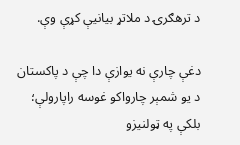د ترهګرۍ د ملاتړ بیانیې کړې وې.

دغې چارې نه یوازې دا چې د پاکستان د یو شمېر چارواکو غوسه راپارولې؛ بلکې په ټولنیزو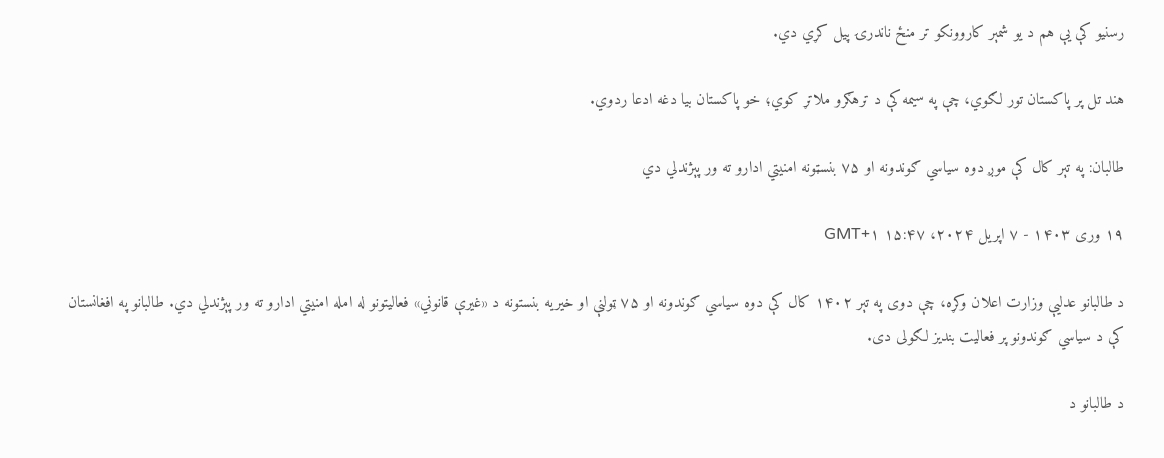رسنیو کې یې هم د یو شمېر کاروونکو تر منځ ناندرۍ پیل کړي دي.

هند تل پر پاکستان تور لګوي، چې په سیمه کې د ترهګرو ملاتړ کوي؛ خو پاکستان بیا دغه ادعا ردوي.

طالبان: په تېر کال کې موږ دوه سیاسي ګوندونه او ۷۵ بنسټونه امنیتي ادارو ته ور پېژندلي دي

۱۹ وری ۱۴۰۳ - ۷ اپریل ۲۰۲۴، ۱۵:۴۷ GMT+۱

د طالبانو عدليې وزارت اعلان وکړه، چې دوی په تېر ۱۴۰۲ کال کې دوه سياسي ګوندونه او ۷۵ ټولنې او خيريه بنستونه د «غيرې قانوني» فعاليتونو له امله امنيتي ادارو ته ور پېژندلي دي. طالبانو په افغانستان کې د سياسي ګوندونو پر فعاليت بنديز لګولی دی.

د طالبانو د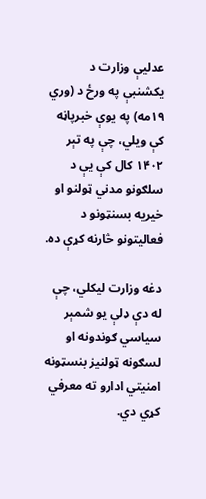عدليې وزارت د یکشنبې په ورځ د (وري ۱۹مه) په يوې خبرپاڼه کې ويلي، چې په تېر ۱۴۰۲ کال کې يې د سلګونو مدني ټولنو او خيريه بسنټونو د فعاليتونو څارنه کړې ده.

دغه وزارت لیکلي، چې له دې ډلې یو شمېر سیاسي ګوندونه او لسګونه ټولنیز بنسټونه امنیتي ادارو ته معرفي کړي دي.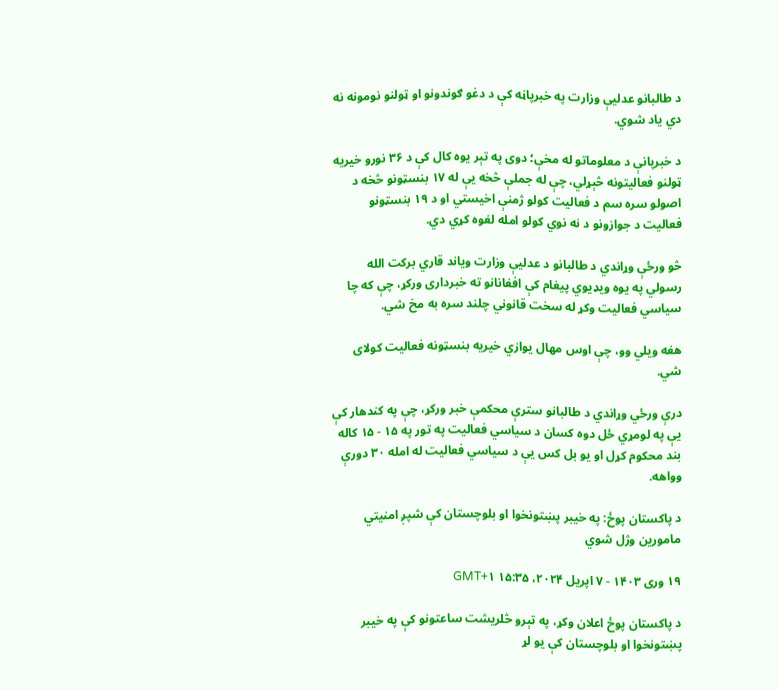د طالبانو عدليې وزارت په خبرپاڼه کې د دغو ګوندونو او ټولنو نومونه نه دي ياد شوي.

د خبرپانې د معلوماتو له مخې؛ دوی په تېر يوه کال کې د ۳۶ نورو خیريه ټولنو فعالیتونه څېړلي، چې له جملې څخه يې له ۱۷ بنسټونو څخه د اصولو سره سم د فعالیت کولو ژمنې اخيستي او د ۱۹ بنسټونو فعالیت د جوازونو د نه نوي کولو امله لغوه کړي دي.

څو ورځې وړاندي د طالبانو د عدليې وزارت ویاند قاري برکت الله رسولي په يوه ويډيوي پيغام کې افغانانو ته خبرداری ورکړ، چې که چا سياسي فعالیت وکړ له سخت قانوني چلند سره به مخ شي.

هغه ويلي وو، چې اوس مهال يوازي خيريه بنسټونه فعالیت کولای شي.

درې ورځي وړاندي د طالبانو سترې محکمې خبر ورکړ، چې په کندهار کې يې په لومړي ځل دوه کسان د سیاسي فعالیت په تور په ۱۵ - ۱۵ کاله بند محکوم کړل او یو بل کس یې د سیاسي فعالیت له امله ۳۰ دورې وواهه.

د پاکستان پوځ: په خیبر پښتونخوا او بلوچستان کې شپږ امنیتي مامورين وژل شوي

۱۹ وری ۱۴۰۳ - ۷ اپریل ۲۰۲۴، ۱۵:۳۵ GMT+۱

د پاکستان پوځ اعلان وکړ، په تېرو څلریشت ساعتونو کې په خیبر پښتونخوا او بلوچستان کې یو لړ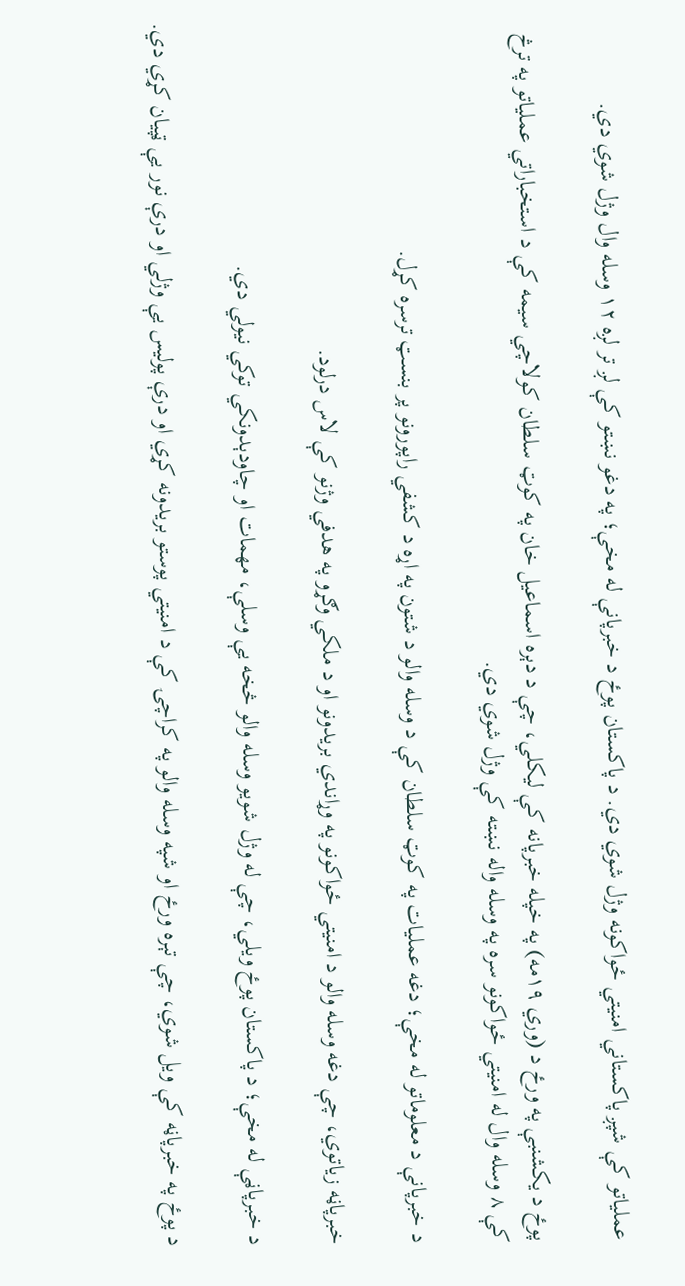عملیاتو کې شپږ پاکستاني امنیتي ځواکونه وژل شوي دي. د پاکستان پوځ د خبرپانې له مخې؛ په دغو نښتو کې لږ تر لږه ۱۲ وسله وال وژل شوي دي.

پوځ د یکشنبې په ورځ د (وري ۱۹مه) په خپله خبرپانه کې لیکلي، چې د دېره اسماعیل خان په کوټ سلطان کولاچي سیمه کې د استخباراتي عملیاتو په ترڅ کې ۸ وسله وال له امنیتي ځواکونو سره په وسله واله نښته کې وژل شوي دي.

د خبرپانې د معلوماتو له مخې؛ دغه عمليات په کوټ سلطان کې د وسله والو د شتون په اړه د کشفي راپورونو پر بنسټ ترسره کړل.

خبرپاڼه زياتوي، چې دغه وسله والو د امنيتي ځواکونو په وړاندي بریدونو او د ملکي وګړو په هدفي وژنو کې لاس درلود.

د خبرپاڼې له مخې؛ د پاکستان پوځ ویلي، چې له وژل شویو وسله والو څخه یې وسلې، مهمات او چاودېدونکي توکي نیولي دي.

د پوځ په خبرپاڼه کې ویل شوي، چې تېره ورځ او شپه وسله والو په کراچۍ کې د امنیتي پوستو بریدونه کړي او درې پولیس یې وژلي او درې نور یې ټپیان کړي دي.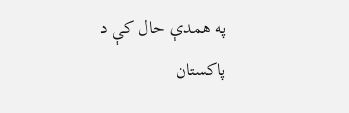په همدې حال کې د پاکستان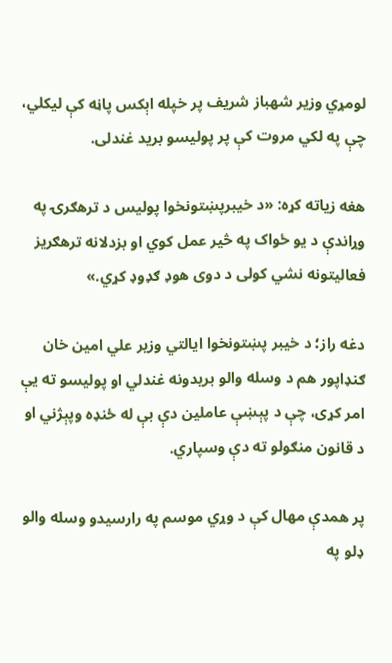لومړي وزیر شهباز شریف پر خپله اېکس پاڼه کې لیکلي، چې په لکي مروت کې پر پوليسو بريد غندلی.

هغه زیاته کړه: «د خیبرپښتونخوا پولیس د ترهګرۍ په وړاندې د یو ځواک په څیر عمل کوي او بزدلانه ترهګریز فعالیتونه نشي کولی د دوی هوډ ګډوډ کړي.»

دغه راز؛ د خيبر پښتونخوا ايالتي وزير علي امين خان ګنډاپور هم د وسله والو بريدونه غندلي او پوليسو ته يې امر کړى، چې د پېښې عاملين دې بې له ځنډه وپېژني او د قانون منګولو ته دې وسپاري.

پر همدې مهال کې د وړي موسم په رارسیدو وسله والو ډلو په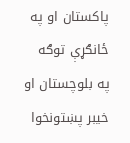پاکستان او په ځانګړې توګه په بلوچستان او خیبر پښتونخوا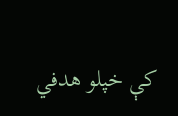کې خپلو هدفي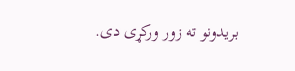بریدونو ته زور ورکړی دی.